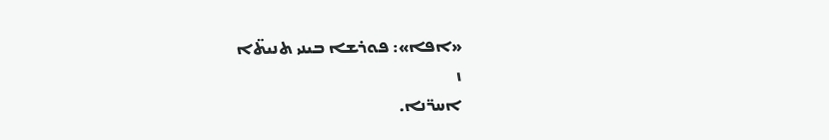«ܐܦܐ»: ܦܘܪܫܐ ܒܝܢܝ ܬܢܝܬ̈ܐ
ܙ
ܐܚܪ̈ܢܐ.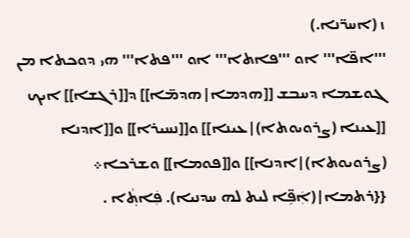ܙ (ܐܚܪ̈ܢܐ.)
'''ܐܦ̈ܐ''' ܐܘ '''ܦܐܬܐ''' ܐܘ '''ܦܬܐ''' ܗܝ ܕܘܟܬܐ ܡܢ ܓܘܫܡܐ ܕܚܒܫ [[ܗܕܡܐ|ܗܕܡ̈ܐ]] ܕ[[ܪܓܫܐ]] ܐܝܟ [[ܥܝܢܐ (ܨܪܘܝܘܬܐ)|ܥܝܢܐ]] ܘ[[ܢܚܝܪܐ]] ܘ[[ܐܕܢܐ (ܨܪܘܝܘܬܐ)|ܐܕܢܐ]] ܘ[[ܦܘܡܐ]] ܘܫܪܟܐ܀
{{ܪܬܡܐ|(ܐܲܦܹ̈ܐ ܠܝܬ ܠܗ ܚܕܢܝܐ). ܦܲܐܬ݂ܵܐ .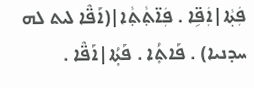ܦܲܬ݂ܵܐ|ܐܲܦܹ̈ܐ . ܦܲܐ̈ܬ݂ܵܬ݂ܵܐ|(ܐܰܦ̈ܶܐ ܠܝܬ ܠܗ ܚܕܢܝܐ) . ܦܰܐܬ̥ܳܐ . ܦܰܬ̥ܳܐ|ܐܰܦ̈ܶܐ .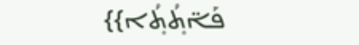ܦܰܐ̈ܬ̥ܳܬ̥ܳܐ}}